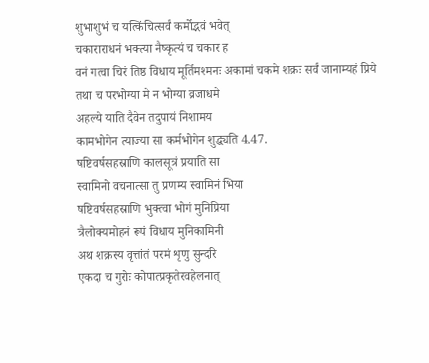शुभाशुभं च यत्किंचित्सर्वं कर्मोद्भवं भवेत्
चकाराराधनं भक्त्या नैष्कृत्यं च चकार ह
वनं गत्वा चिरं तिष्ठ विधाय मूर्तिमश्मनः अकामां चकमे शक्रः सर्वं जानाम्यहं प्रिये
तथा च परभोग्या मे न भोग्या व्रजाधमे
अहल्ये याति दैवेन तदुपायं निशामय
कामभोगेन त्याज्या सा कर्मभोगेन शुद्ध्यति 4.47.
षष्टिवर्षसहस्राणि कालसूत्रं प्रयाति सा
स्वामिनो वचनात्सा तु प्रणम्य स्वामिनं भिया
षष्टिवर्षसहस्राणि भुक्त्वा भोगं मुनिप्रिया
त्रैलोक्यमोहनं रूपं विधाय मुनिकामिनी
अथ शक्रस्य वृत्तांतं परमं शृणु सुन्दरि
एकदा च गुरोः कोपात्प्रकृतेरवहेलनात्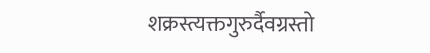शक्रस्त्यक्तगुरुर्दैवग्रस्तो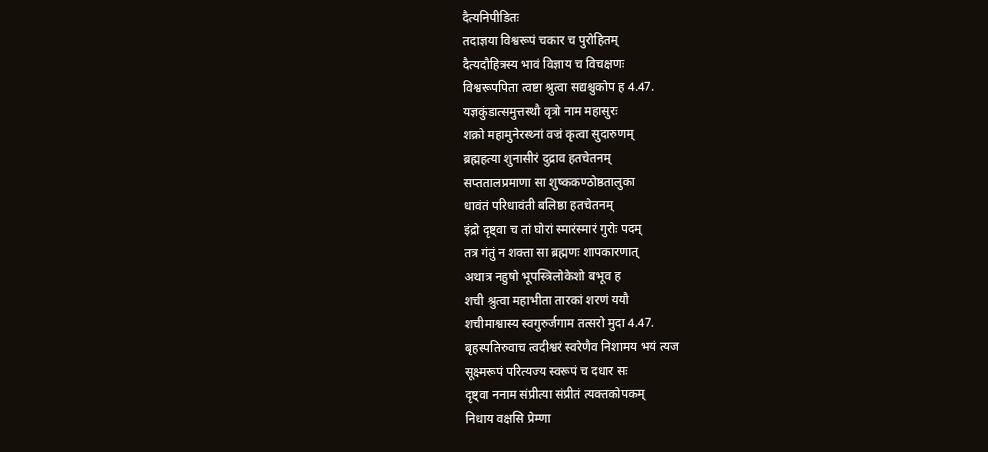दैत्यनिपीडितः
तदाज्ञया विश्वरूपं चकार च पुरोहितम्
दैत्यदौहित्रस्य भावं विज्ञाय च विचक्षणः
विश्वरूपपिता त्वष्टा श्रुत्वा सद्यश्चुकोप ह 4.47.
यज्ञकुंडात्समुत्तस्थौ वृत्रो नाम महासुरः
शक्रो महामुनेरस्थ्नां वज्रं कृत्वा सुदारुणम्
ब्रह्महत्या शुनासीरं दुद्राव हतचेतनम्
सप्ततालप्रमाणा सा शुष्ककण्ठोष्ठतालुका
धावंतं परिधावंती बलिष्ठा हतचेतनम्
इंद्रो दृष्ट्वा च तां घोरां स्मारंस्मारं गुरोः पदम्
तत्र गंतुं न शक्ता सा ब्रह्मणः शापकारणात्
अथात्र नहुषो भूपस्त्रिलोकेशो बभूव ह
शची श्रुत्वा महाभीता तारकां शरणं ययौ
शचीमाश्वास्य स्वगुरुर्जगाम तत्सरो मुदा 4.47.
बृहस्पतिरुवाच त्वदीश्वरं स्वरेणैव निशामय भयं त्यज
सूक्ष्मरूपं परित्यज्य स्वरूपं च दधार सः
दृष्ट्वा ननाम संप्रीत्या संप्रीतं त्यक्तकोपकम्
निधाय वक्षसि प्रेम्णा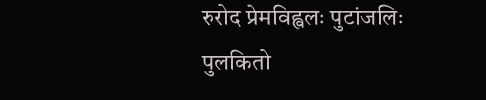रुरोद प्रेमविह्वलः पुटांजलिः पुलकितो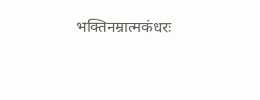भक्तिनम्रात्मकंधरः